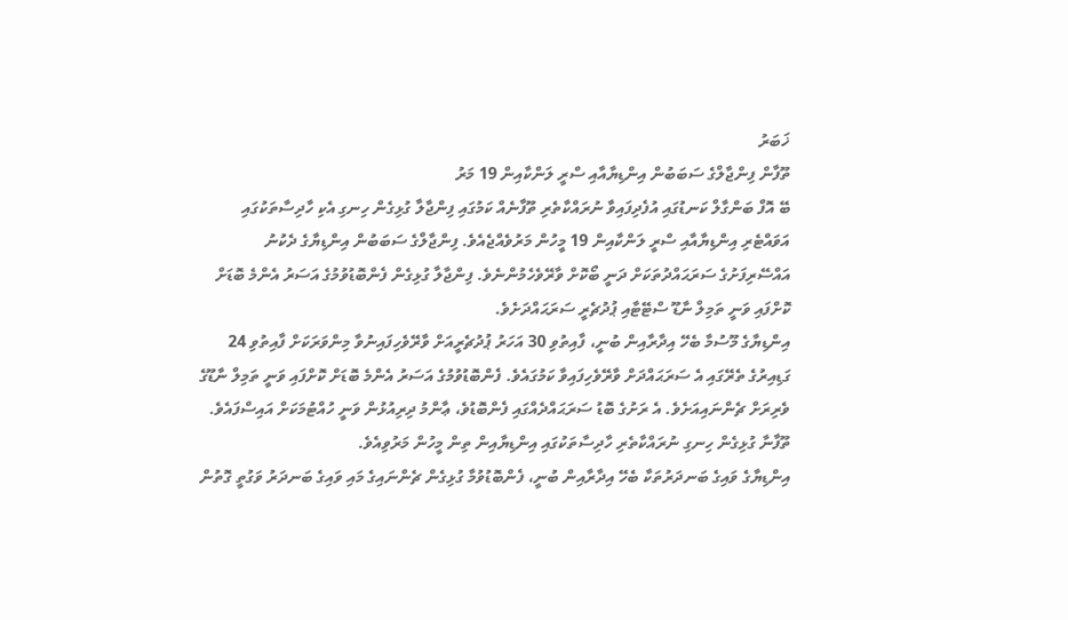ޚަބަރު
ތޫފާން ފިންޖާލްގެ ސަބަބުން އިންޑިޔާއާއި ސްރީ ލަންކާއިން 19 މަރު
ބޭ އޮފް ބަންގާލް ކަނޑުގައި އުފެދިފައިވާ ނުރައްކާތެރި ތޫފާނެއް ކަމުގައި ފިންޖާލާ ގުޅިގެން ހިނގި އެކި ހާދިސާތަކުގައި އަވައްޓެރި އިންޑިޔާއާއި ސްރީ ލަންކާއިން 19 މީހުން މަރުވެއްޖެއެވެ. ފިންޖާލްގެ ސަބަބުން އިންޑިޔާގެ ދެކުނު އައްސޭރިފަށުގެ ސަރަޙައްދުތަކަށް ދަނީ ބޯކޮށް ވާރޭވެހެމުންނެވެ. ފިންޖާލާ ގުޅިގެން ފެންބޮޑުވުމުގެ އަސަރު އެންމެ ބޮޑަށް ކޮށްފައި ވަނީ ތަމިލް ނާޑޫ ސްޓޭޓާއި ޕުދުޗެރީ ސަރަޙައްދަށެވެ.
އިންޑިޔާގެ މޫސުމާ ބެހޭ އިދާރާއިން ބުނީ، ފާއިތުވި 30 އަހަރު ޕުދުޗެރީއަށް ވާރޭވެހިފައިނުވާ މިންވަރަކަށް ފާއިތުވި 24 ގަޑިއިރުގެ ތެރޭގައި އެ ސަރަޙައްދަށް ވާރޭވެހިފައިވާ ކަމުގައެވެ. ފެންބޮޑުވުމުގެ އަސަރު އެންމެ ބޮޑަށް ކޮށްފައި ވަނީ ތަމިލް ނާޑޫގެ ވެރިރަށް ޗެންނައިއަށެވެ. އެ ރަށުގެ ބޮޑު ސަރަޙައްދެއްގައި ފެންބޮޑުވެ، ޢާންމު ދިރިއުޅުން ވަނީ ހުއްޓުމަކަށް އައިސްފައެވެ. ތޫފާނާ ގުޅިގެން ހިނގި ނުރައްކާތެރި ހާދިސާތަކުގައި އިންޑިޔާއިން ތިން މީހުން މަރުވިއެވެ.
އިންޑިޔާގެ ވައިގެ ބަނދަރުތަކާ ބެހޭ އިދާރާއިން ބުނީ، ފެންބޮޑުވުމާ ގުޅިގެން ޗެންނައިގެ މައި ވައިގެ ބަނދަރު ވަގުތީ ގޮތުން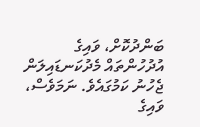ބަންދުކޮށް، ވައިގެ އުދުހުންތައް މެދުކަނޑައިލަން ޖެހުނު ކަމުގައެވެ. ނަމަވެސް، ވައިގެ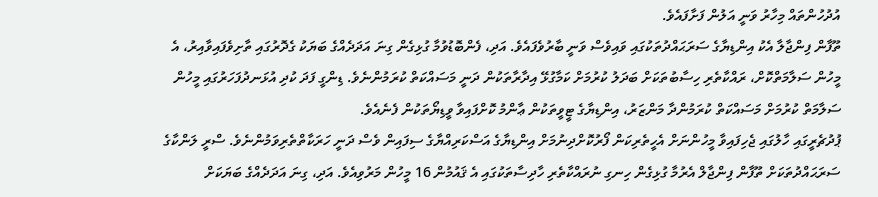އުދުހުންތައް މިހާރު ވަނީ އަލުން ފަށާފައެވެ.
ތޫފާން ފިންޖާލާ އެކު އިންޑިޔާގެ ސަރަޙައްދުތަކުގައި ވައިވެސް ވަނީ ބާރުވެފައެވެ. އަދި، ފެންބޮޑުވުމާ ގުޅިގެން ގިނަ އަދަދެއްގެ ބަޔަކު ގެދޮރުގައި ތާށިވެފައިވާއިރު، އެ މީހުން ސަލާމަތްކޮށް، ރައްކާތެރި ހިސާބުތަކަށް ބަދަލު ކުރުމަށް ކަމާގުޅޭ އިދާރާތަކުން ދަނީ މަސައްކަތް ކުރަމުންނެވެ. ޑިންގީ ފަދަ ކުދި އުޅަނދުފަހަރުގައި މީހުން ސަލާމަތް ކުރުމަށް މަސައްކަތް ކުރަމުންދާ މަންޒަރު، އިންޑިޔާގެ ޓީވީތަކުން ޢާންމު ކޮށްފައިވާ ވީޑިޔޯތަކުން ފެނެއެވެ.
ޕުދުޗެރީގައި ހާލުގައި ޖެހިފައިވާ މީހުންނަށް އެހީތެރިކަން ފޯރުކޮށްދިނުމަށް އިންޑިޔާގެ އަސްކަރިއްޔާގެ ސިފައިން ވެސް ދަނީ ހަރަކާތްތެރިވަމުންނެވެ. ސްރީ ލަންކާގެ ސަރަޙައްދުތަކަށް ތޫފާން ފިންޖާލް އެރުމާ ގުޅިގެން ހިނގި ނުރައްކާތެރި ހާދިސާތަކުގައި އެ ޤައުމުން 16 މީހުން މަރުވިއެވެ. އަދި، ގިނަ އަދަދެއްގެ ބަޔަކަށް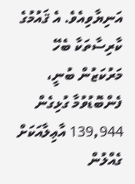އަނިޔާވިއެވެ. އެ ޤައުމުގެ ކާރިސާތަކާ ބެހޭ މަރުކަޒުން ބުނީ، ފެންބޮޑުވުމާ ގުޅިގެން 139,944 އާޢިލާއަކަށް ގެއްލުން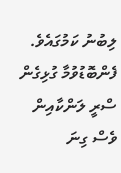ލިބުނު ކަމުގައެވެ. ފެންބޮޑުވުމާ ގުޅިގެން ސްރީ ލަންކާއިން ވެސް ގިނަ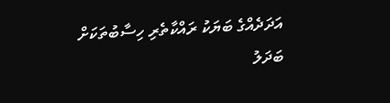އަދަދެއްގެ ބަޔަކު ރައްކާތެރި ހިސާބުތަކަށް ބަދަލު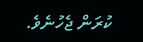ކުރަން ޖެހުނެވެ.